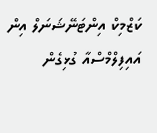ކަޒްމިކް އިންޓަނޭޝަނަލް އިން އައިފިލްމްސްއާ ގުޅިގެން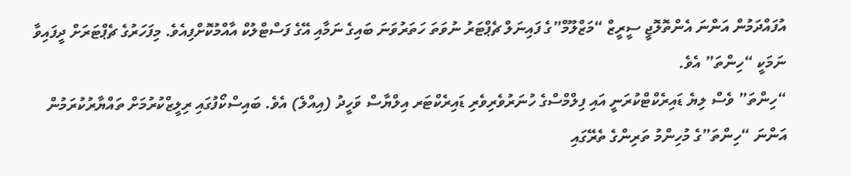އުފައްދަމުން އަންނަ އެންތޮލޮޖީ ސީރީޒް “މަޒްލޫމް”ގެ ފައިނަލް ޗެޕްޓަރު ނުވަތަ ހަތަރުވަނަ ބައިގެ ނަމާއި އޭގެ ފަސްޓްލުކް އާއްމުކޮށްފިއެވެ. މިފަހަރުގެ ޗެޕްޓަރަށް ދީފައިވާ ނަމަކީ “ހިންތަ” އެވެ.
“ހިންތަ” ވެސް ލިޔެ ޑައިރެކްޓްކުރަނީ އައި ފިލްމްސްގެ ހުނަރުވެރިވެރި ޑައިރެކްޓަރ އިލްޔާސް ވަހީދު (އިއްލެ) އެވެ. ބައިސްކޯފުގައި ރިލީޒްކުރުމަށް ތައްޔާރުކުރަމުން އަންނަ “ހިންތަ”ގެ މުހިންމު ތަރިންގެ ތެރޭގައި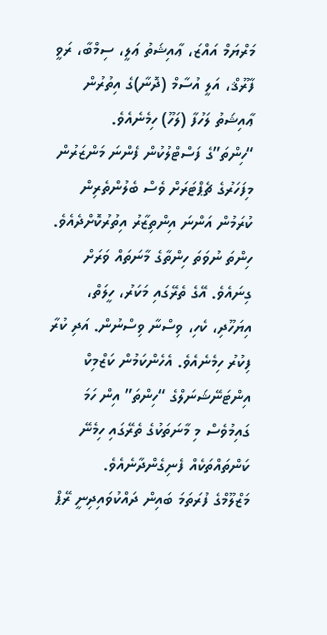މަރްޔަމް އައްޒަ، ޢާއިޝަތު ޢަލީ، ސިމްބާ، ރަވީ ފާރޫޤް، އަލީ އުސާމް (ދޮނާ)ގެ އިތުރުން ޢާއިޝަތު ލަހުފާ (ލަހޫ) ހިމެނެއެވެ.
“ހިންތަ”ގެ ފަސްޓްލުކުން ފެންނަ މަންޒަރުން މިފަހަރުގެ ޗެޕްޓަރަށް ވެސް ބެލުންތެރިން ކުރަމުން އަންނަ އިންތިޒާރު އިތުރުކޮށްދެއެވެ.
ހިންތަ ނުވަތަ ހިންތާގެ މާނަތައް ވަރަށް ގިނައެވެ. އޭގެ ތެރޭގައި މަކަރު، ހީލަތް، އިޔަހޫދި، ކެހި، ވިސްނާ ވިސްނުން. އަދި ކުރާ ފިކުރު ހިމެނެއެވެ. އެހެންކަމުން ކަޒްމިކް އިންޓަނޭޝަނަލްގެ “ހިންތަ” އިން ހަމަ ގައިމުވެސް މި މާނަތަކުގެ ތެރޭގައި ހިމެނޭ ކަންތައްތަކެއް ފެނިގެންދާނެއެވެ.
މަޒްލޫމްގެ ފުރަތަމަ ބައިން ދައްކުވައިދިނީ ރޭޕް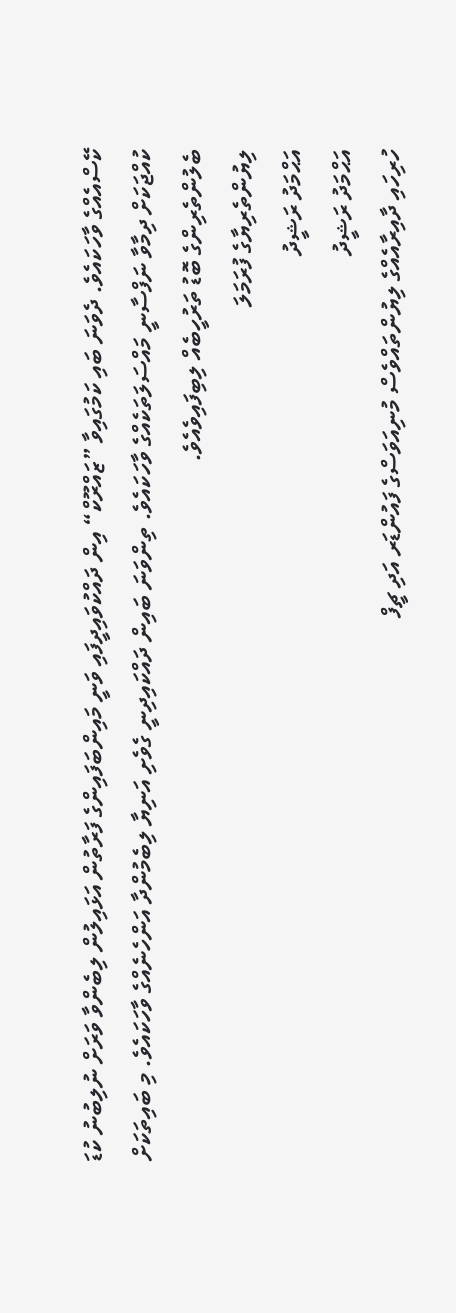ކޭސްއެއްގެ ވާހަކައެވެ. ދެވަނަ ބައި ކަމުގައިވާ ”ޒައްރޫކް“ އިން ދައްކުވައިދީފައި ވަނީ މައިންބަފައިންގެ ފަރާތުން އަޅައިލުން ލިބެންވާ ވަރަށް ނުލިބުނު ކުޑަ ކުއްޖަކަށް ދިމާވާ ނަފްސާނީ މައްސަލަތަކެއްގެ ވާހަކައެވެ. ތިންވަނަ ބައިން ދައްކައިދިނީ ގެވެށި އަނިޔާ ލިބެމުންދާ އަންހެނެއްގެ ވާހަކައެވެ. މި ބައިތަކަށް ބެލުންތެރިންގެ ބޮޑު ތަރުހީބެއް ލިބިފައިވެއެވެ.
ލިޔުންތެރިޔާގެ ފުރަމަލަ
އަޙްމަދު ރަޝީދު
އަޙްމަދު ރަޝީދު
ހުރިހައި ދާއިރާއެއްގެ ލިޔުންތައްވެސް މުނިއަވަސްގެ ފައުންޑަރ އަދި ޗީފް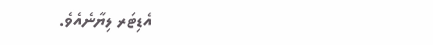އެޑިޓަރ ލިޔާނެއެވެ.